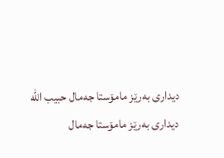دیداری‌ به‌رێز مامۆستا جه‌مال حبیب الله
دیداری‌ به‌رێز مامۆستا جه‌مال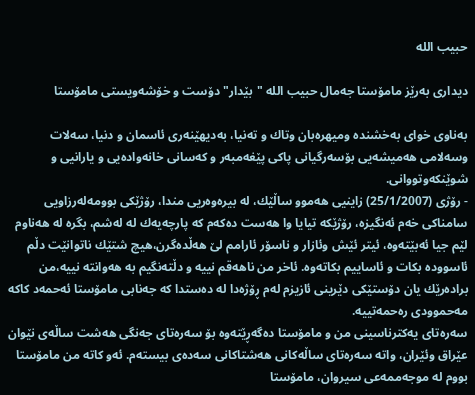حبیب الله

دیداری‌ به‌رێز مامۆستا جه‌مال حبیب الله "بێدار" دۆست و خۆشه‌ویستی‌ مامۆستا

به‌ناوی‌ خوای‌ به‌خشنده‌ ومیهره‌بان وتاك و ته‌نیا، به‌دیهێنه‌ری‌ ئاسمان و دنیا، سه‌لات وسه‌لامی‌ هه‌میشه‌یی‌ بۆسه‌رگیانی‌ پاكی‌ پێغه‌مبه‌ر و كه‌سانی‌ خانه‌واده‌یی‌ و یارانیی‌ و شوێنكه‌وتووانی‌.
- رۆژی‌ (25/1/2007) زاینیی‌ هه‌موو ساڵێك، له‌ بیره‌وه‌ریی‌ مندا، رۆژێكی‌ بوومه‌له‌رزاویی‌ سامناكی‌ خه‌م ئه‌نگیزه‌، رۆژێكه‌ تیایا وا هه‌ست ده‌كه‌م كه‌ پارچه‌یه‌ك له‌ له‌شم، بگره‌ له‌ هه‌ناوم لێم جیا ئه‌بێته‌وه‌، ئیتر ئێش وئازار و ناسۆر ئارامم لێ‌ هه‌ڵده‌گرن،هیچ شتێك ناتوانێت دڵم ئاسووده‌ بكات و ئاساییم بكاته‌وه‌. ئاخر من ناهه‌قم نییه‌ و دڵته‌نگیم به‌ هه‌وانته‌ نییه‌،من براده‌رێك یان دۆستێكی‌ دێرینی‌ ئازیزم له‌م ڕۆژه‌دا له‌ ده‌ستدا كه‌ جه‌نابی‌ مامۆستا ئه‌حمه‌د كاكه‌ مه‌حموودی‌ ره‌حمه‌تییه‌.
سه‌ره‌تای‌ یه‌كترناسینی‌ من و مامۆستا ده‌گه‌ڕێته‌وه‌ بۆ سه‌ره‌تای‌ جه‌نگی‌ هه‌شت ساڵه‌ی‌ نێوان عێراق وئێران، واته‌ سه‌ره‌تای‌ ساڵه‌كانی‌ هه‌شتاكانی‌ سه‌ده‌ی‌ بیسته‌م. ئه‌و كاته‌ من مامۆستا بووم له‌ موجه‌ممه‌عی‌ سیروان، مامۆستا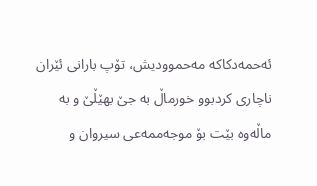ئه‌حمه‌دكاكه‌ مه‌حموودیش، تۆپ بارانی‌ ئێران ناچاری‌ كردبوو خورماڵ به‌ جێ‌ بهێڵێ‌ و به‌ ماڵه‌وه‌ بێت بۆ موجه‌ممه‌عی‌ سیروان و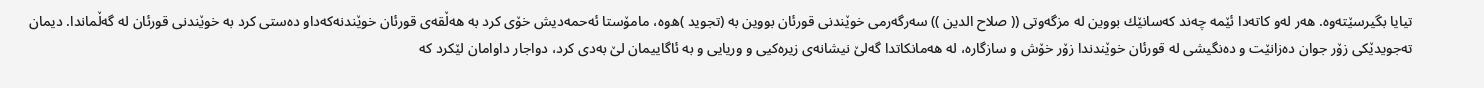تیایا بگیرسێته‌وه‌. هه‌ر له‌و كاته‌دا ئێمه‌ چه‌ند كه‌سانێك بووین له‌ مزگه‌وتی‌ (( صلاح الدین )) سه‌رگه‌رمی‌ خوێندنی‌ قورئان بووین به‌ (تجوید )ه‌وه‌، مامۆستا ئه‌حمه‌دیش خۆی‌ كرد به‌ هه‌ڵقه‌ی‌ قورئان خوێندنه‌كه‌داو ده‌ستی‌ كرد به‌ خوێندنی‌ قورئان له‌ گه‌ڵماندا. دیمان ته‌جویدێكی‌ زۆر جوان ده‌زانێت و ده‌نگیشی‌ له‌ قورئان خوێندندا زۆر خۆش و سازگاره‌، له‌ هه‌مانكاتدا گه‌لێ‌ نیشانه‌ی‌ زیره‌كیی‌ و وریایی‌ و به‌ ئاگاییمان لێ‌ به‌دی‌ كرد، دواجار داوامان لێكرد كه‌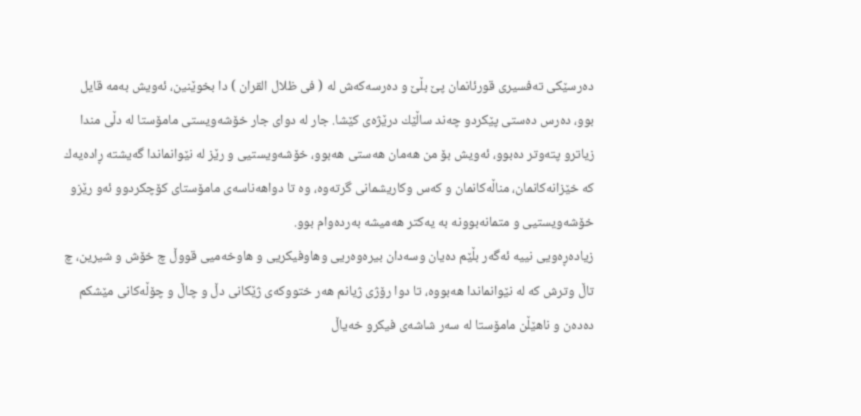ده‌رسێكی‌ ته‌فسیری‌ قورئانمان پێ‌ بڵێ‌ و ده‌رسه‌كه‌ش له‌ ( فی‌ ظلال القران ) دا بخوێنین، ئه‌ویش به‌مه‌ قایل بوو، ده‌رس ده‌ستی‌ پێكردو چه‌ند ساڵێك درێژه‌ی‌ كێشا. جار له‌ دوای‌ جار خۆشه‌ویستی‌ مامۆستا له‌ دڵی‌ مندا زیاترو پته‌وتر ده‌بوو، ئه‌ویش بۆ من هه‌مان هه‌ستی‌ هه‌بوو، خۆشه‌ویستیی‌ و رێز له‌ نێوانماندا گه‌یشته‌ ڕاده‌یه‌ك كه‌ خێزانه‌كانمان، مناڵه‌كانمان و كه‌س وكاریشمانی‌ گرته‌وه‌، وه‌ تا دواهه‌ناسه‌ی‌ مامۆستای‌ كۆچكردوو ئه‌و رێزو خۆشه‌ویستیی‌ و متمانه‌بوونه‌ به‌ یه‌كتر هه‌میشه‌ به‌رده‌وام بوو.
زیاده‌ڕه‌ویی‌ نییه‌ ئه‌گه‌ر بڵێم ده‌یان وسه‌دان بیره‌وه‌ریی‌ وهاوفیكریی‌ و هاوخه‌میی‌ قووڵ چ خۆش و شیرین، چ تاڵ وترش كه‌ له‌ نێوانماندا هه‌بووه‌، تا دوا رۆژی‌ ژیانم هه‌ر ختووكه‌ی‌ ژێكانی‌ دڵ و چاڵ و چۆڵه‌كانی‌ مێشكم ده‌ده‌ن و ناهێڵن مامۆستا له‌ سه‌ر شاشه‌ی‌ فیكرو خه‌یاڵ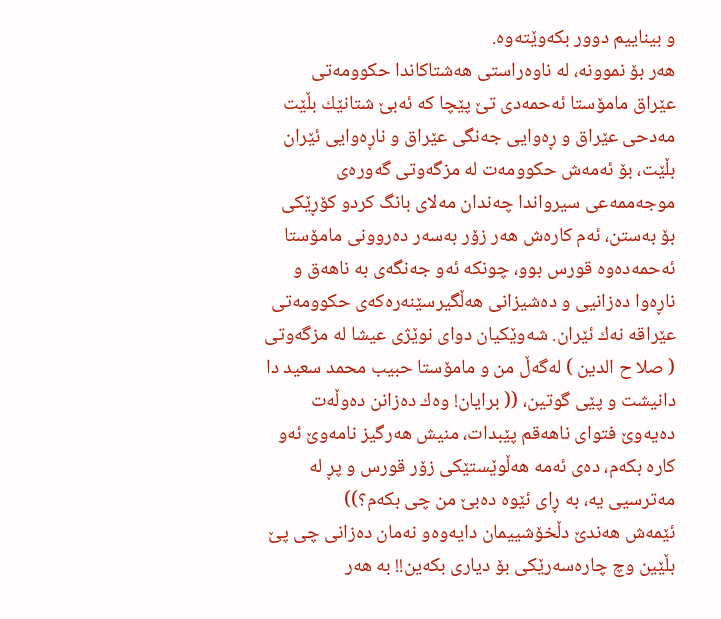و بیناییم دوور بكه‌وێته‌وه‌.
هه‌ر بۆ نموونه‌، له‌ ناوه‌راستی‌ هه‌شتاكاندا حكوومه‌تی‌ عێراق مامۆستا ئه‌حمه‌دی‌ تێ پێچا كه‌ ئه‌بێ‌ شتانێك بڵێت مه‌دحی‌ عێراق و ڕه‌وایی‌ جه‌نگی‌ عێراق و ناڕه‌وایی‌ ئێران بڵێت، بۆ ئه‌مه‌ش حكوومه‌ت له‌ مزگه‌وتی‌ گه‌وره‌ی‌ موجه‌ممه‌عی‌ سیرواندا چه‌ندان مه‌لای‌ بانگ كردو كۆڕێكی‌ بۆ به‌ستن، ئه‌م كاره‌ش هه‌ر زۆر به‌سه‌ر ده‌روونی‌ مامۆستا ئه‌حمه‌ده‌وه‌ قورس بوو، چونكه‌ ئه‌و جه‌نگه‌ی‌ به‌ ناهه‌ق و ناڕه‌وا ده‌زانیی‌ و ده‌شیزانی‌ هه‌ڵگیرسێنه‌ره‌كه‌ی‌ حكوومه‌تی‌ عێراقه‌ نه‌ك ئێران. شه‌وێكیان دوای‌ نوێژی‌ عیشا له‌ مزگه‌وتی‌ ( صلا ح الدین ) له‌گه‌ڵ من و مامۆستا حبیب محمد سعید دا دانیشت و پێی‌ گوتین، (( برایان! وه‌ك ده‌زانن ده‌وڵه‌ت ده‌یه‌وێ‌ فتوای‌ ناهه‌قم پێبدات، منیش هه‌رگیز نامه‌وێ‌ ئه‌و كاره‌ بكه‌م، ده‌ی‌ ئه‌مه‌ هه‌ڵوێستێكی‌ زۆر قورس و پڕ له‌ مه‌ترسیی‌ یه‌، به‌ ڕای‌ ئێوه‌ ده‌بێ‌ من چی‌ بكه‌م؟))
ئێمه‌ش هه‌ندێ‌ دڵخۆشییمان دایه‌وه‌و نه‌مان ده‌زانی‌ چی‌ پێ بڵێین وچ چاره‌سه‌رێكی‌ بۆ دیاری‌ بكه‌ین!! به‌ هه‌ر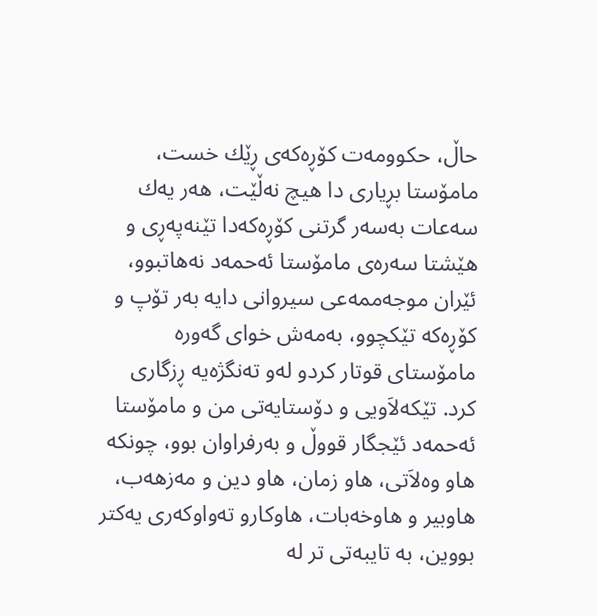حاڵ، حكوومه‌ت كۆڕه‌كه‌ی‌ ڕێك خست، مامۆستا بڕیاری‌ دا هیچ نه‌ڵێت، هه‌ر یه‌ك سه‌عات به‌سه‌ر گرتنی‌ كۆڕه‌كه‌دا تێنه‌په‌ڕی‌ و هێشتا سه‌ره‌ی‌ مامۆستا ئه‌حمه‌د نه‌هاتبوو، ئێران موجه‌ممه‌عی‌ سیروانی‌ دایه‌ به‌ر تۆپ و كۆڕه‌كه‌ تێكچوو، به‌مه‌ش خوای‌ گه‌وره‌ مامۆستای‌ قوتار كردو له‌و ته‌نگژه‌یه‌ ڕزگاری‌ كرد. تێكه‌لاَویی‌ و دۆستایه‌تی‌ من و مامۆستا ئه‌حمه‌د ئێجگار قووڵ و به‌رفراوان بوو، چونكه‌ هاو وه‌لاَتی‌، هاو زمان، هاو دین و مه‌زهه‌ب، هاوبیر و هاوخه‌بات، هاوكارو ته‌واوكه‌ری‌ یه‌كتر بووین، به‌ تایبه‌تی‌ تر له‌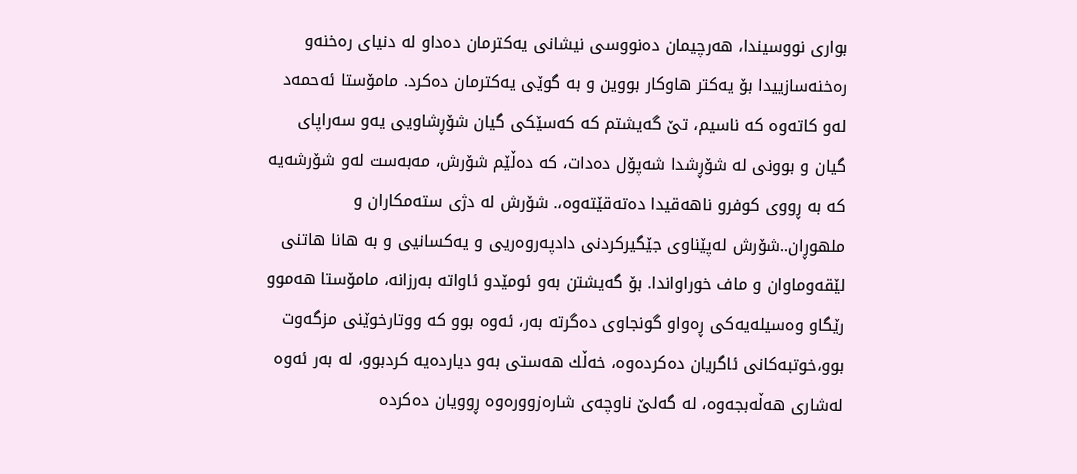بواری‌ نووسیندا، هه‌رچیمان ده‌نووسی‌ نیشانی‌ یه‌كترمان ده‌داو له‌ دنیای‌ ره‌خنه‌و ره‌خنه‌سازییدا بۆ یه‌كتر هاوكار بووین و به‌ گوێی‌ یه‌كترمان ده‌كرد. مامۆستا ئه‌حمه‌د له‌و كاته‌وه‌ كه‌ ناسیم، تێ‌ گه‌یشتم كه‌ كه‌سێكی‌ گیان شۆڕشاویی‌ یه‌و سه‌راپای‌ گیان و بوونی‌ له‌ شۆڕشدا شه‌پۆل ده‌دات، كه‌ ده‌ڵێم شۆرش، مه‌به‌ست له‌و شۆرشه‌یه‌ كه‌ به‌ ڕووی‌ كوفرو ناهه‌قیدا ده‌ته‌قێته‌وه‌،. شۆرش له‌ دژی‌ سته‌مكاران و ملهوڕان..شۆرش له‌پێناوی‌ جێگیركردنی‌ دادپه‌روه‌ریی‌ و یه‌كسانیی‌ و به‌ هانا هاتنی‌ لێقه‌وماوان و ماف خوراواندا. بۆ گه‌یشتن به‌و ئومێدو ئاواته‌ به‌رزانه‌، مامۆستا هه‌موو رێگاو وه‌سیله‌یه‌كی‌ ڕه‌واو گونجاوی‌ ده‌گرته‌ به‌ر، ئه‌وه‌ بوو كه‌ ووتارخوێنی‌ مزگه‌وت بوو،خوتبه‌كانی‌ ئاگریان ده‌كرده‌وه‌، خه‌ڵك هه‌ستی‌ به‌و دیارده‌یه‌ كردبوو، له‌ به‌ر ئه‌وه‌ له‌شاری‌ هه‌ڵه‌بجه‌وه‌، له‌ گه‌لێ‌ ناوچه‌ی‌ شاره‌زووره‌وه‌ ڕوویان ده‌كرده‌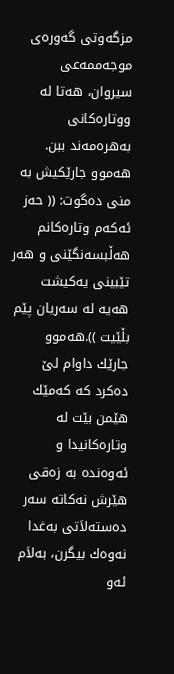مزگه‌وتی‌ گه‌وره‌ی‌ موجه‌ممه‌عی‌ سیروان، هه‌تا له‌ ووتاره‌كانی‌ به‌هره‌مه‌ند ببن. هه‌موو جارێكیش به‌ منی‌ ده‌گوت: (( حه‌ز ئه‌كه‌م وتاره‌كانم هه‌ڵبسه‌نگێنی‌ و هه‌ر تێبینی‌ یه‌كیشت هه‌یه‌ له‌ سه‌ریان پێم بڵێیت )).هه‌موو جارێك داوام لێ‌ ده‌كرد كه‌ كه‌مێك هێمن بێت له‌ وتاره‌كانیدا و ئه‌وه‌نده‌ به‌ زه‌قی‌ هێرش نه‌كاته‌ سه‌ر ده‌سته‌لاَتی‌ به‌غدا نه‌وه‌ك بیگرن، به‌لاَم ئه‌و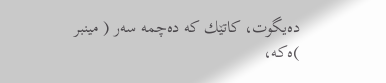ده‌یگوت، كاتێك كه‌ ده‌چمه‌ سه‌ر ( مینبر )ه‌كه‌،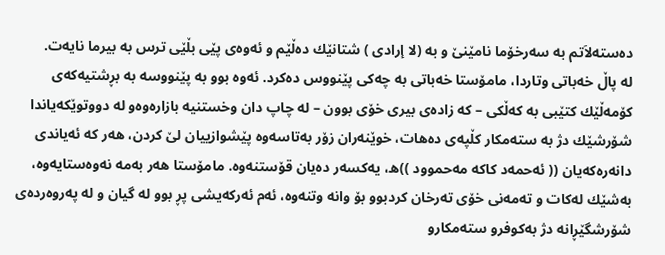ده‌سته‌لاَتم به‌ سه‌رخۆما نامێنێ‌ و به‌ (لا إرادی‌ ) شتانێك ده‌ڵێم و ئه‌وه‌ی‌ پێی‌ بڵێی‌ ترس به‌ بیرما نایه‌ت.
له‌ پاڵ خه‌باتی‌ وتاردا، مامۆستا خه‌باتی‌ به‌ چه‌كی‌ پێنووس ده‌كرد. ئه‌وه‌ بوو به‌ پێنووسه‌ به‌ بڕشتیه‌كه‌ی‌ كۆمه‌ڵێك كتێبی‌ به‌ كه‌ڵكی‌ – كه‌ زاده‌ی‌ بیری‌ خۆی‌ بوون – له‌ چاپ دان وخستنیه‌ بازاره‌وه‌و له‌ دووتوێكه‌یاندا شۆرشێك دژ به‌ سته‌مكار كڵپه‌ی‌ ده‌هات، خوێنه‌ران زۆر به‌تاسه‌وه‌ پێشوازییان لێ‌ كردن، هه‌ر كه‌ ئه‌یاندی‌ دانه‌ره‌كه‌یان (( ئه‌حمه‌د كاكه‌ مه‌حموود ))ه‌، یه‌كسه‌ر ده‌یان قۆستنه‌وه‌. مامۆستا هه‌ر به‌مه‌ نه‌وه‌ستایه‌وه‌، به‌شێك له‌كات و ته‌مه‌نی‌ خۆی‌ ته‌رخان كردبوو بۆ وانه‌ وتنه‌وه‌، ئه‌م ئه‌ركه‌یشی‌ پڕ بوو له‌ گیان و له‌ په‌روه‌رده‌ی‌ شۆرشگێڕانه‌ دژ به‌كوفرو سته‌مكارو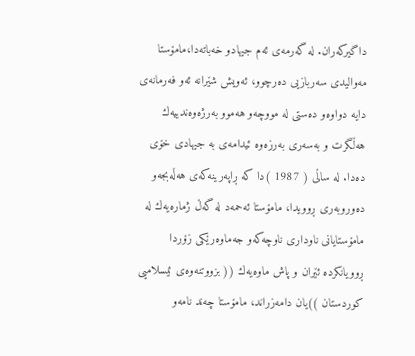داگیركه‌ران. له‌ گه‌رمه‌ی‌ ئه‌م جیهادو خه‌باته‌دا،مامۆستا مه‌والیدی‌ سه‌ربازیی‌ ده‌رچوو، ئه‌ویش شێرانه‌ ئه‌و فه‌رمانه‌ی‌ دایه‌ دواوه‌و ده‌ستی‌ له‌ مووچه‌و هه‌موو به‌رژه‌وه‌ندییه‌ك هه‌ڵگرت و به‌سه‌ری‌ به‌رزه‌وه‌ ئیدامه‌ی‌ به‌ جیهادی‌ خۆی‌ ده‌دا. له‌ ساڵی‌ ( 1987 )دا كه‌ ڕاپه‌رینه‌كه‌ی‌ هه‌ڵه‌بجه‌و ده‌وروبه‌ری‌ ڕوویدا، مامۆستا ئه‌حمه‌د له‌ گه‌ڵ ژماره‌یه‌ك له‌ مامۆستایانی‌ ناوداری‌ ناوچه‌كه‌و جه‌ماوه‌رێكی‌ زۆردا ڕوویانكرده‌ ئێران و پاش ماوه‌یه‌ك (( بزووتنه‌وه‌ی‌ ئیسلامیی‌ كوردستان ))یان دامه‌زراند، مامۆستا چه‌ند نامه‌و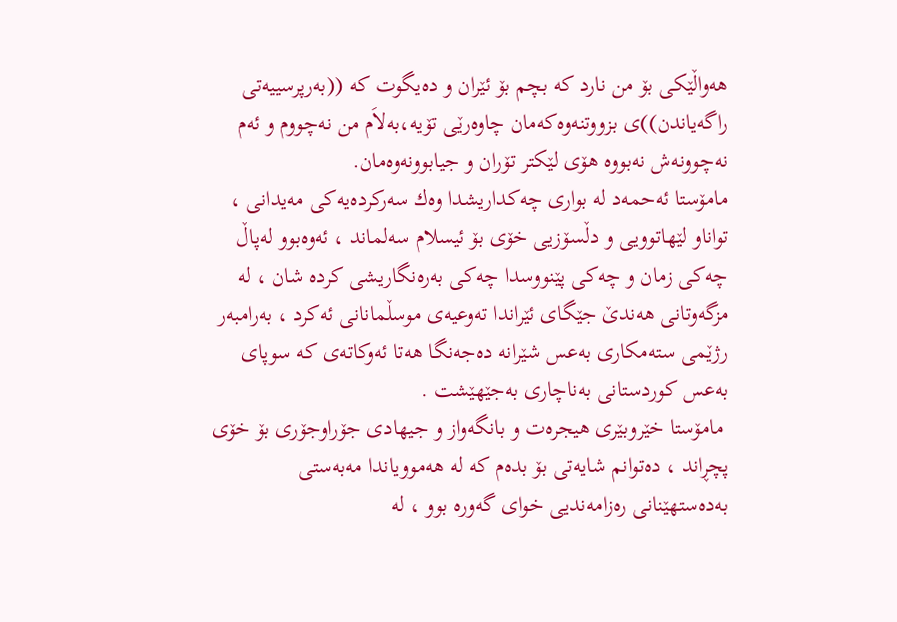هه‌واڵێكی‌ بۆ من نارد كه‌ بچم بۆ ئێران و ده‌یگوت كه‌ ((به‌رپرسییه‌تی‌ راگه‌یاندن))ی‌ بزووتنه‌وه‌كه‌مان چاوه‌رێی‌ تۆیه‌،به‌لاَم من نه‌چووم و ئه‌م نه‌چوونه‌ش نه‌بووه‌ هۆی‌ لێكتر تۆران و جیابوونه‌وه‌مان.
مامۆستا ئه‌حمه‌د له‌ بواری‌ چه‌كداریشدا وه‌ك سه‌ركرده‌یه‌كی‌ مه‌یدانی‌ ، تواناو لێهاتوویی‌ و دڵسۆزیی‌ خۆی‌ بۆ ئیسلام سه‌لماند ، ئه‌وه‌بوو له‌پاڵ چه‌كی‌ زمان و چه‌كی‌ پێنووسدا چه‌كی‌ به‌ره‌نگاریشی‌ كرده‌ شان ، له‌ مزگه‌وتانی‌ هه‌ندێ‌ جێگای‌ ئێراندا ته‌وعیه‌ی‌ موسڵمانانی‌ ئه‌كرد ، به‌رامبه‌ر رژێمی‌ سته‌مكاری‌ به‌عس شێرانه‌ ده‌جه‌نگا هه‌تا ئه‌وكاته‌ی‌ كه‌ سوپای‌ به‌عس كوردستانی‌ به‌ناچاری‌ به‌جێهێشت .
 مامۆستا خێروبێری‌ هیجره‌ت و بانگه‌واز و جیهادی‌ جۆراوجۆری‌ بۆ خۆی‌ پچڕاند ، ده‌توانم شایه‌تی‌ بۆ بده‌م كه‌ له‌ هه‌موویاندا مه‌به‌ستی‌ به‌ده‌ستهێنانی‌ ره‌زامه‌ندیی‌ خوای‌ گه‌وره‌ بوو ، له‌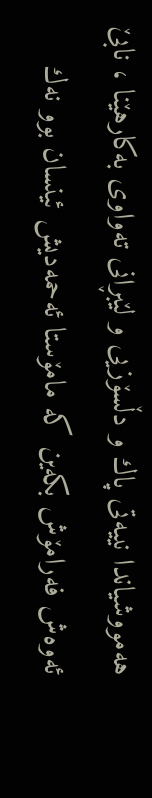هه‌مووشیاندا نییه‌تی‌ پاك و دڵسۆزیی‌ و لێبڕانی‌ ته‌واوی‌ به‌كارهێنا ، نابێ‌ ئه‌وه‌ش فه‌رامۆش بكه‌ین كه‌ مامۆستا ئه‌حمه‌دیش ئینسان بوو نه‌ك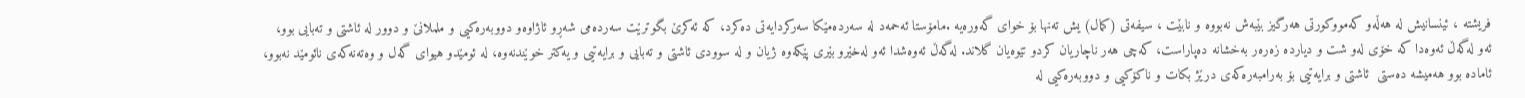فریشته‌ ، ئینسانیش له‌ هه‌ڵه‌و كه‌مووكورتی‌ هه‌رگیز بێبه‌ش نه‌بووه‌ و نابێت ، سیفه‌تی‌ (كمال) یش ته‌نها بۆ خوای‌ گه‌وره‌یه‌ .مامۆستا ئه‌حمه‌د له‌ سه‌رده‌مێكا سه‌ركردایه‌تی‌ ده‌كرد، كه‌ ئه‌كرێ‌ بگوترێت سه‌رده‌می‌ شه‌ڕو ئاژاوه‌و دووبه‌ره‌كیی‌ و ململانێ‌ و دوور له‌ ئاشتی‌ و ته‌بایی‌ بوو، ئه‌و له‌گه‌ڵ ئه‌وه‌دا كه‌ خۆی‌ له‌و شت و دیارده‌ زه‌ره‌ر به‌خشانه‌ ده‌پاراست، كه‌چی‌ هه‌ر ناچاریان كردو تێوه‌یان گلاند. له‌گه‌ڵ ئه‌وه‌شدا ئه‌و له‌خێرو بێری‌ پێكه‌وه‌ ژیان و له‌ سوودی‌ ئاشتی‌ و ته‌بایی‌ و برایه‌تیی‌ و یه‌كتر خوێندنه‌وه‌، له‌ ئومێدو هیوای‌ گه‌ل و وه‌ته‌نه‌كه‌ی‌ نائومێد نه‌بوو، ئاماده‌ بوو هه‌میشه‌ ده‌ستی‌  ئاشتی‌ و برایه‌تیی‌ بۆ به‌رامبه‌ره‌كه‌ی‌ درێژ بكات و ناكۆكیی‌ و دووبه‌ره‌كیی‌ له‌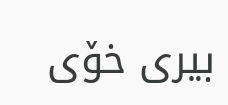بیری‌ خۆی‌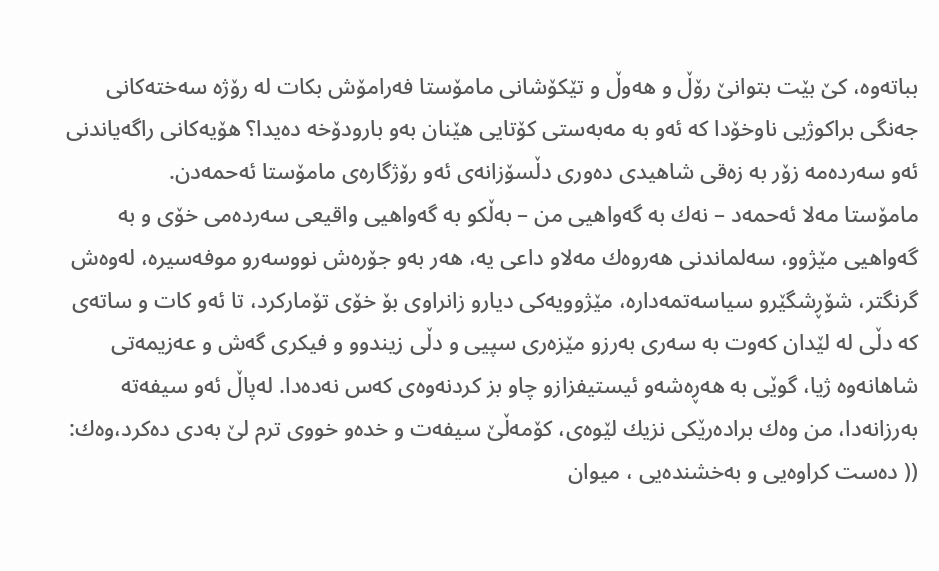بباته‌وه‌، كێ‌ بێت بتوانێ‌ رۆڵ و هه‌وڵ و تێكۆشانی‌ مامۆستا فه‌رامۆش بكات له‌ رۆژه‌ سه‌خته‌كانی‌ جه‌نگی‌ براكوژیی‌ ناوخۆدا كه‌ ئه‌و به‌ مه‌به‌ستی‌ كۆتایی‌ هێنان به‌و بارودۆخه‌ ده‌یدا؟ هۆیه‌كانی‌ راگه‌یاندنی‌ ئه‌و سه‌رده‌مه‌ زۆر به‌ زه‌قی‌ شاهیدی‌ ده‌وری‌ دڵسۆزانه‌ی‌ ئه‌و رۆژگاره‌ی‌ مامۆستا ئه‌حمه‌دن.
مامۆستا مه‌لا ئه‌حمه‌د – نه‌ك به‌ گه‌واهیی‌ من – به‌ڵكو به‌ گه‌واهیی‌ واقیعی‌ سه‌رده‌می‌ خۆی‌ و به‌ گه‌واهیی‌ مێژوو، سه‌لماندنی‌ هه‌روه‌ك مه‌لاو داعی‌ یه‌، هه‌ر به‌و جۆره‌ش نووسه‌رو موفه‌سیره‌، له‌وه‌ش گرنگتر، شۆڕشگێرو سیاسه‌تمه‌داره‌، مێژوویه‌كی‌ دیارو زانراوی‌ بۆ خۆی‌ تۆماركرد، تا ئه‌و كات و ساته‌ی‌ كه‌ دڵی‌ له‌ لێدان كه‌وت به‌ سه‌ری‌ به‌رزو مێزه‌ری‌ سپیی‌ و دڵی‌ زیندوو و فیكری‌ گه‌ش و عه‌زیمه‌تی‌ شاهانه‌وه‌ ژیا، گوێی‌ به‌ هه‌ڕه‌شه‌و ئیستیفزازو چاو بز كردنه‌وه‌ی‌ كه‌س نه‌ده‌دا. له‌پاڵ ئه‌و سیفه‌ته‌ به‌رزانه‌دا، من وه‌ك براده‌رێكی‌ نزیك لێوه‌ی‌، كۆمه‌ڵێ‌ سیفه‌ت و خده‌و خووی‌ ترم لێ‌ به‌دی‌ ده‌كرد،وه‌ك: (( ده‌ست كراوه‌یی‌ و به‌خشنده‌یی‌ ، میوان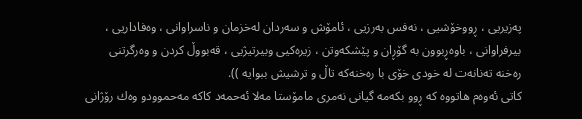په‌زیریی‌ ، ڕووخۆشیی‌ ، نه‌فس به‌رزیی‌ ، ئامۆش و سه‌ردان له‌خزمان و ناسراوانی‌ ، وه‌فاداریی‌ ، بیرفراوانی‌ ، باوه‌ڕبوون به‌ گۆڕان و پێشكه‌وتن ، زیره‌كیی‌ وبیرتیژیی‌ ، قه‌بووڵ كردن و وه‌رگرتنی‌ ره‌خنه‌ ته‌نانه‌ت له‌ خودی‌ خۆی‌ با ره‌خنه‌كه‌ تاڵ و ترشیش ببوایه‌ )).
كاتی‌ ئه‌وه‌م هاتووه‌ كه‌ ڕوو بكه‌مه‌ گیانی‌ نه‌مری‌ مامۆستا مه‌لا ئه‌حمه‌د كاكه‌ مه‌حموودو وه‌ك رۆژانی‌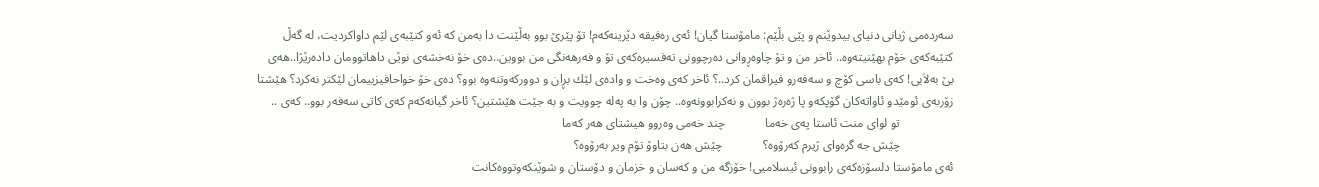سه‌رده‌می‌ ژیانی‌ دنیای‌ بیدوێنم و پێی‌ بڵێم: مامۆستا گیان! ئه‌ی‌ ره‌فیقه‌ دێرینه‌كه‌م! تۆ پێرێ‌ بوو به‌ڵێنت دا به‌من كه‌ ئه‌و كتێبه‌ی‌ لێم داواكردیت، له‌ گه‌ڵ كتێبه‌كه‌ی‌ خۆم بهێنیته‌وه‌.. ئاخر من و تۆ چاوه‌ڕوانی‌ ده‌رچوونی‌ ته‌فسیره‌كه‌ی‌ تۆ و فه‌رهه‌نگی‌ من بووین..ده‌ی‌ خۆ نه‌خشه‌ی‌ نوێی‌ داهاتوومان داده‌رێژا..هه‌ی‌ بێ‌ به‌لاَبی‌! كه‌ی‌ باسی‌ كۆچ و سه‌فه‌رو فیراقمان كرد..؟ ئاخر كه‌ی‌ وه‌خت و واده‌ی‌ لێك بڕان و دووركه‌وتنه‌وه‌ بوو؟ ده‌ی‌ خۆ خواحافیزییمان لێكتر نه‌كرد؟ هێشتا زۆربه‌ی‌ ئومێدو ئاواته‌كان گۆپكه‌و پا ژه‌ره‌ژ بوون و نه‌كرابوونه‌وه‌.. چۆن وا به‌ په‌له‌ چوویت و به‌ جێت هێشتین؟ ئاخر گیانه‌كه‌م كه‌ی‌ كاتی‌ سه‌فه‌ر بوو.. كه‌ی‌ ..
                 تو لوای‌ منت ئاستا په‌ی‌ خه‌ما             چند خه‌می‌ وه‌روو هیشتای‌ هه‌ر كه‌ما
                 چێش جه‌ گره‌وای‌ ژیرم كه‌رۆوه‌؟             چێش هه‌ن بتاوۆ تۆم ویر به‌رۆوه‌؟
ئه‌ی‌ مامۆستا دلسۆزه‌كه‌ی‌ رابوونی‌ ئیسلامیی‌! خۆزگه‌ من و كه‌سان و خزمان و دۆستان و شوێنكه‌وتووه‌كانت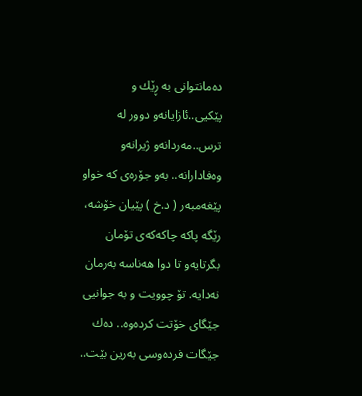ده‌مانتوانی‌ به‌ ڕێك و پێكیی‌..ئازایانه‌و دوور له‌ ترس..مه‌ردانه‌و ژیرانه‌و وه‌فادارانه‌.. به‌و جۆره‌ی‌ كه‌ خواو پێغه‌مبه‌ر ( د.خ ) پێیان خۆشه‌، رێگه‌ پاكه‌ چاكه‌كه‌ی‌ تۆمان بگرتایه‌و تا دوا هه‌ناسه‌ به‌رمان نه‌دایه‌. تۆ چوویت و به‌ جوانیی‌ جێگای‌ خۆتت كرده‌وه‌.. ده‌ك جێگات فرده‌وسی‌ به‌رین بێت..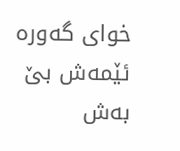خوای‌ گه‌وره‌ ئێمه‌ش بێ‌ به‌ش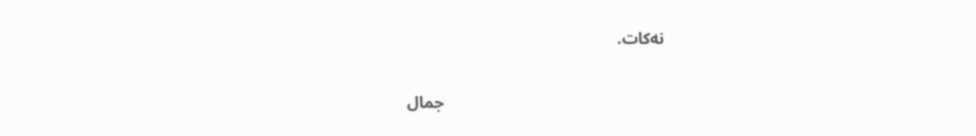نه‌كات.

                                                     جمال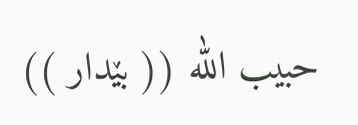حبیب الله‌ (( بێدار ))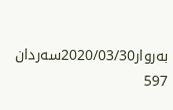بەروار2020/03/30سەردان 597